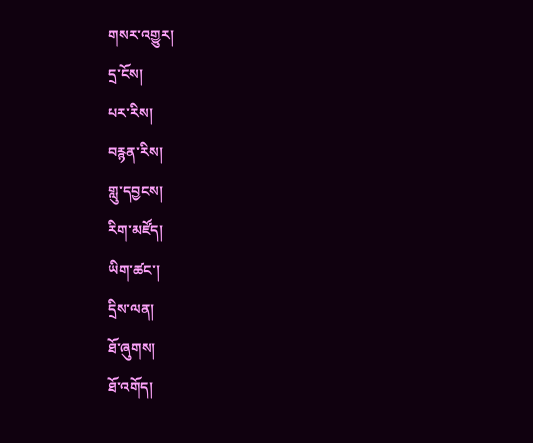གསར་འགྱུར།
དྲ་ངོས།
པར་རིས།
བརྙན་རིས།
གླུ་དབྱངས།
རིག་མཛོད།
ཡིག་ཚང་།
དྲིས་ལན།
ཐོ་ཞུགས།
ཐོ་འགོད།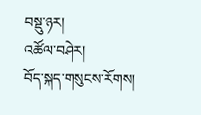བསྡུ་ཉར།
འཚོལ་བཤེར།
བོད་སྐད་གསུངས་རོགས།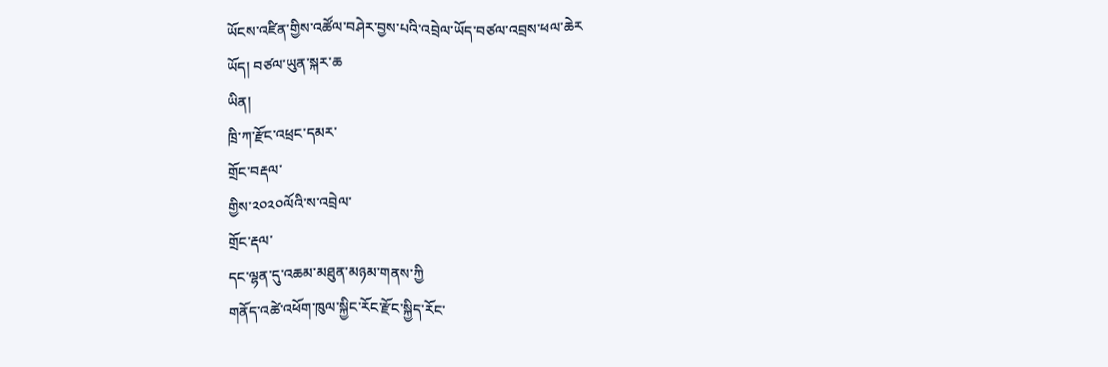ཡོངས་འཛིན་གྱིས་འཚོལ་བཤེར་བྱས་པའི་འབྲེལ་ཡོད་བཙལ་འབྲས་ཕལ་ཆེར
ཡོད། བཙལ་ཡུན་སྐར་ཆ
ཡིན།
ཁྲི་ཀ་རྫོང་འཕྲང་དམར་
གྲོང་བརྡལ་
གྱིས་༢༠༢༠ལོའི་ས་འབྲེལ་
གྲོང་རྡལ་
དང་ལྷན་དུ་འཆམ་མཐུན་མཉམ་གནས་ཀྱི
གནོད་འཚེ་འཕོག་ཁུལ་སྐྱིང་རོང་རྫོང་སྐྱིད་རོང་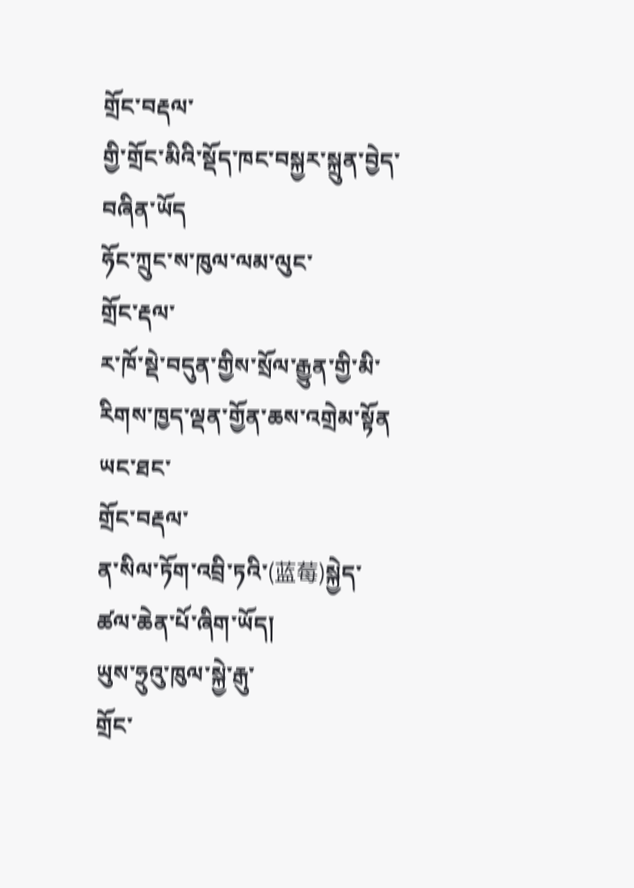གྲོང་བརྡལ་
གྱི་གྲོང་མིའི་སྡོད་ཁང་བསྐྱར་སྐྲུན་བྱེད་བཞིན་ཡོད
ཧོང་ཀྲུང་ས་ཁུལ་ལམ་ལུང་
གྲོང་རྡལ་
ར་ཁོ་སྡེ་བདུན་གྱིས་སྲོལ་རྒྱུན་གྱི་མི་རིགས་ཁྱད་ལྡན་གྱོན་ཆས་འགྲེམ་སྟོན
ཡང་ཐང་
གྲོང་བརྡལ་
ན་སིལ་ཏོག་འབྲི་ཏའི་(蓝莓)སྐྱེད་ཚལ་ཆེན་པོ་ཞིག་ཡོད།
ཡུས་ཧྲུའུ་ཁུལ་སྐྱེ་རྒུ་
གྲོང་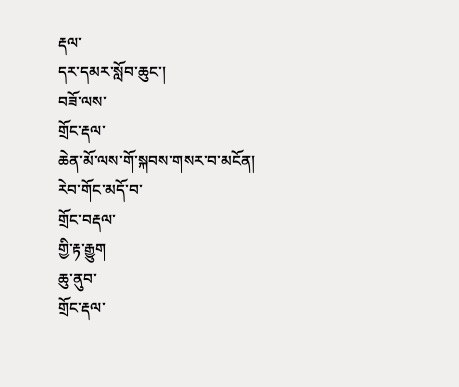རྡལ་
དར་དམར་སློབ་ཆུང་།
བཟོ་ལས་
གྲོང་རྡལ་
ཆེན་མོ་ལས་གོ་སྐབས་གསར་བ་མངོན།
རེབ་གོང་མདོ་བ་
གྲོང་བརྡལ་
གྱི་རྟ་རྒྱུག
ཆུ་ནུབ་
གྲོང་རྡལ་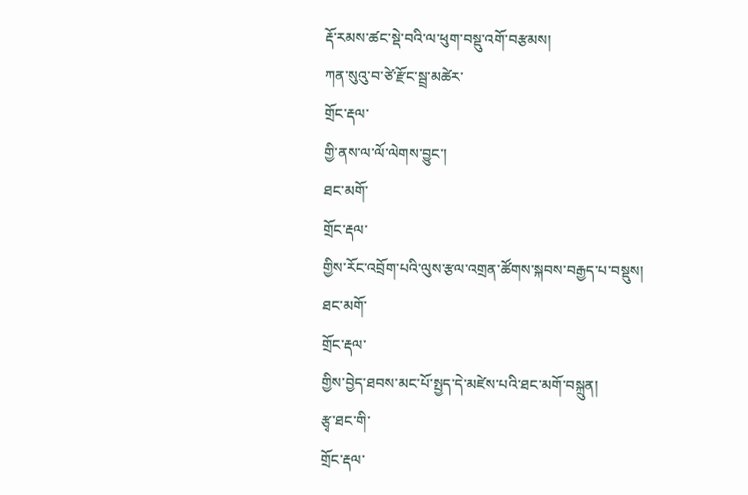རྡོ་རམས་ཚང་སྡེ་བའི་ལ་ཕུག་བསྡུ་འགོ་བརྩམས།
ཀན་སུའུ་བ་ཙེ་རྫོང་སྦྲ་མཚེར་
གྲོང་རྡལ་
གྱི་ནས་ལ་ལོ་ལེགས་བྱུང་།
ཐང་མགོ་
གྲོང་རྡལ་
གྱིས་རོང་འབྲོག་པའི་ལུས་རྩལ་འགྲན་ཚོགས་སྐབས་བརྒྱད་པ་བསྡུས།
ཐང་མགོ་
གྲོང་རྡལ་
གྱིས་བྱེད་ཐབས་མང་པོ་སྤྱད་དེ་མཛེས་པའི་ཐང་མགོ་བསྐྲུན།
རྩྭ་ཐང་གི་
གྲོང་རྡལ་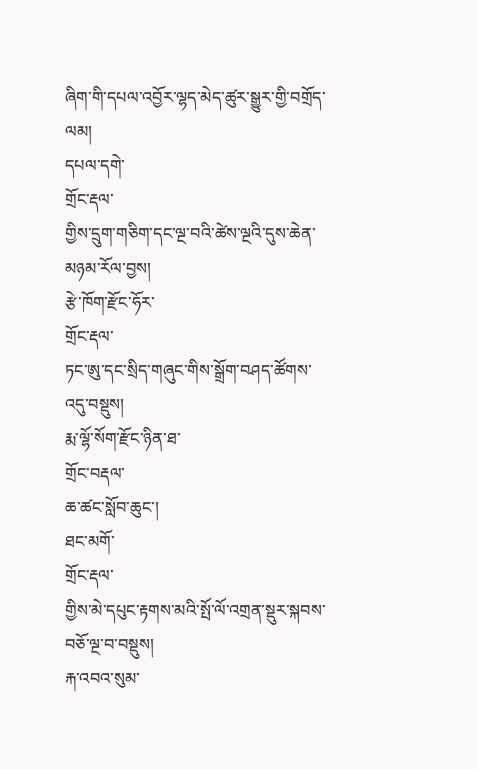ཞིག་གི་དཔལ་འབྱོར་ལྷད་མེད་ཚུར་སྒྱུར་གྱི་བགྲོད་ལམ།
དཔལ་དགེ་
གྲོང་རྡལ་
གྱིས་དྲུག་གཅིག་དང་ལྔ་བའི་ཚེས་ལྔའི་དུས་ཆེན་མཉམ་རོལ་བྱས།
རྩེ་ཁོག་རྫོང་ཧོར་
གྲོང་རྡལ་
ཏང་ཨུ་དང་སྲིད་གཞུང་གིས་སྒྲོག་བཤད་ཚོགས་འདུ་བསྡུས།
རྨ་ལྷོ་སོག་རྫོང་ཉིན་ཐ་
གྲོང་བརྡལ་
ཆ་ཚང་སློབ་ཆུང་།
ཐང་མགོ་
གྲོང་རྡལ་
གྱིས་མེ་དཔུང་རྟགས་མའི་སྤོ་ལོ་འགྲན་སྡུར་སྐབས་བཅོ་ལྔ་བ་བསྡུས།
རྐ་འབའ་སུམ་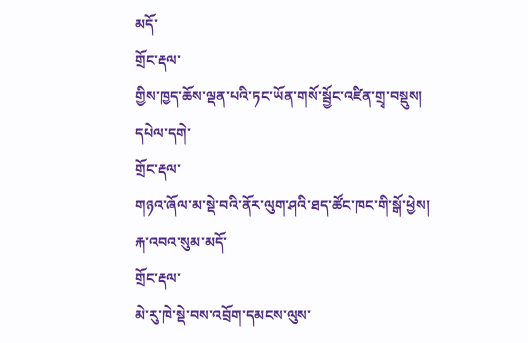མདོ་
གྲོང་རྡལ་
གྱིས་ཁྱད་ཆོས་ལྡན་པའི་ཏང་ཡོན་གསོ་སྦྱོང་འཛིན་གྲྭ་བསྡུས།
དཔེལ་དགེ་
གྲོང་རྡལ་
གཉའ་ཞོལ་མ་སྡེ་བའི་ནོར་ལུག་ཤའི་ཐད་ཚོང་ཁང་གི་སྒོ་ཕྱེས།
རྐ་འབའ་སུམ་མདོ་
གྲོང་རྡལ་
མེ་རུ་ཁེ་སྡེ་བས་འབྲོག་དམངས་ལུས་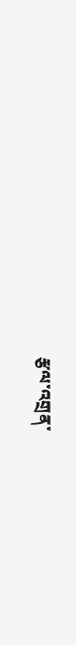རྩལ་འགྲན་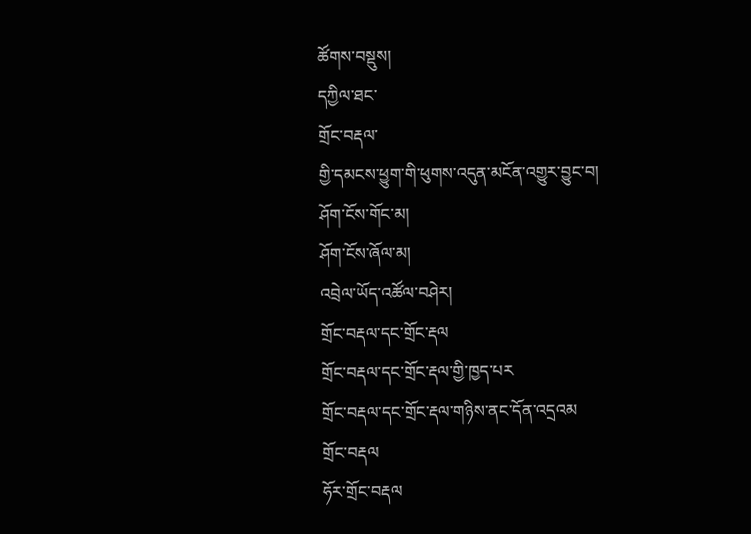ཚོགས་བསྡུས།
དཀྱིལ་ཐང་
གྲོང་བརྡལ་
གྱི་དམངས་ཕྱུག་གི་ཕུགས་འདུན་མངོན་འགྱུར་བྱུང་བ།
ཤོག་ངོས་གོང་མ།
ཤོག་ངོས་ཞོལ་མ།
འབྲེལ་ཡོད་འཚོལ་བཤེར།
གྲོང་བརྡལ་དང་གྲོང་རྡལ
གྲོང་བརྡལ་དང་གྲོང་རྡལ་གྱི་ཁྱད་པར
གྲོང་བརྡལ་དང་གྲོང་རྡལ་གཉིས་ནང་དོན་འདྲའམ
གྲོང་བརྡལ
ཧོར་གྲོང་བརྡལ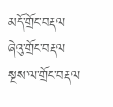མདོ་གྲོང་བརྡལ
ཞེའུ་གྲོང་བརྡལ
སྔས་ལ་གྲོང་བརྡལ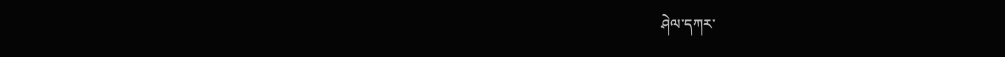ཤེལ་དཀར་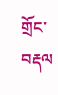གྲོང་བརྡལ